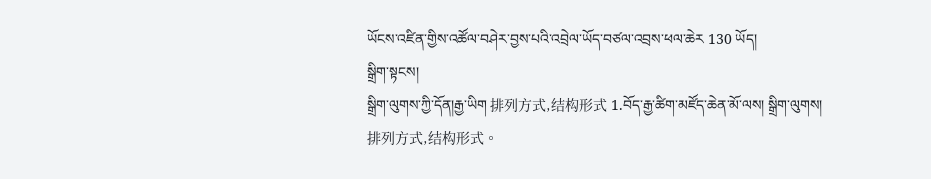ཡོངས་འཛིན་གྱིས་འཚོལ་བཤེར་བྱས་པའི་འབྲེལ་ཡོད་བཙལ་འབྲས་ཕལ་ཆེར 130 ཡོད།
སྒྲིག་སྟངས།
སྒྲིག་ལུགས་ཀྱི་དོན།རྒྱ་ཡིག 排列方式,结构形式 1.བོད་རྒྱ་ཚིག་མཛོད་ཆེན་མོ་ལས། སྒྲིག་ལུགས། 排列方式,结构形式。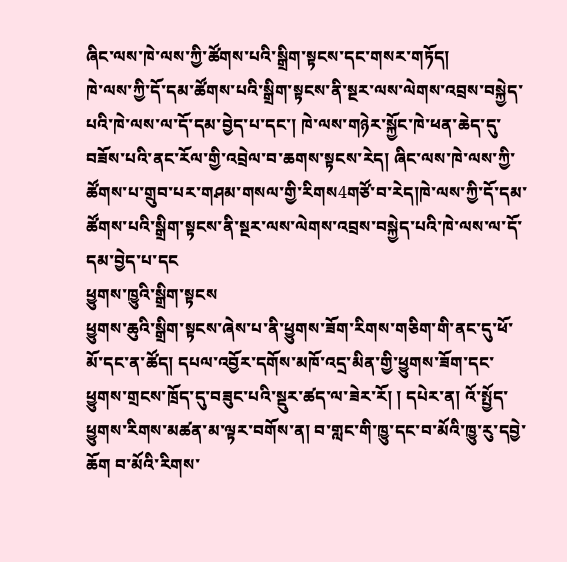ཞིང་ལས་ཁེ་ལས་ཀྱི་ཚོགས་པའི་སྒྲིག་སྟངས་དང་གསར་གཏོད།
ཁེ་ལས་ཀྱི་དོ་དམ་ཚོགས་པའི་སྒྲིག་སྟངས་ནི་སྔར་ལས་ལེགས་འབྲས་བསྐྱེད་པའི་ཁེ་ལས་ལ་དོ་དམ་བྱེད་པ་དང་། ཁེ་ལས་གཉེར་སྐྱོང་ཁེ་ཕན་ཆེད་དུ་བཟོས་པའི་ནང་རོལ་གྱི་འབྲེལ་བ་ཆགས་སྟངས་རེད། ཞིང་ལས་ཁེ་ལས་ཀྱི་ཚོགས་པ་གྲུབ་པར་གཤམ་གསལ་གྱི་རིགས4གཙོ་བ་རེད།ཁེ་ལས་ཀྱི་དོ་དམ་ཚོགས་པའི་སྒྲིག་སྟངས་ནི་སྔར་ལས་ལེགས་འབྲས་བསྐྱེད་པའི་ཁེ་ལས་ལ་དོ་དམ་བྱེད་པ་དང
ཕྱུགས་ཁྱུའི་སྒྲིག་སྟངས
ཕྱུགས་ཆུའི་སྒྲིག་སྟངས་ཞེས་པ་ནི་ཕྱུགས་ཟོག་རིགས་གཅིག་གི་ནང་དུ་ཕོ་མོ་དང་ན་ཚོད། དཔལ་འབྱོར་དགོས་མཁོ་འདྲ་མིན་གྱི་ཕྱུགས་ཟོག་དང་ཕྱུགས་གྲངས་ཁྲོད་དུ་བཟུང་པའི་སྡུར་ཚད་ལ་ཟེར་རོ། ། དཔེར་ན། འོ་སྤྱོད་ཕྱུགས་རིགས་མཚན་མ་ལྟར་བགོས་ན། བ་གླང་གི་ཁྱུ་དང་བ་མོའི་ཁྱུ་རུ་དབྱེ་ཆོག བ་མོའི་རིགས་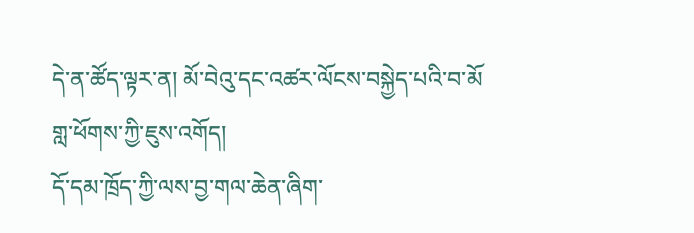དེ་ན་ཚོད་ལྟར་ན། མོ་བེའུ་དང་འཚར་ལོངས་བསྐྱེད་པའི་བ་མོ
གླ་ཕོགས་ཀྱི་ཇུས་འགོད།
དོ་དམ་ཁྲོད་ཀྱི་ལས་བྱ་གལ་ཆེན་ཞིག་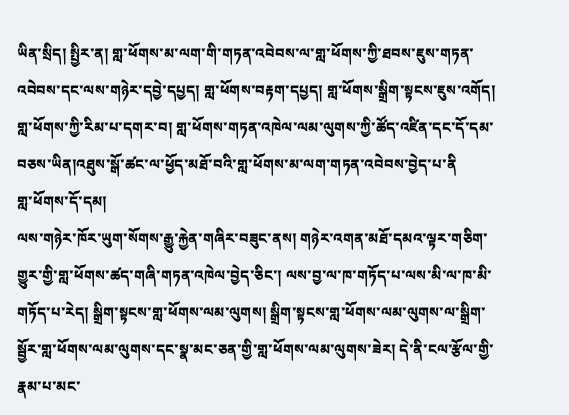ཡིན་སྲིད། སྤྱིར་ན། གླ་ཕོགས་མ་ལག་གི་གཏན་འབེབས་ལ་གླ་ཕོགས་ཀྱི་ཐབས་ཇུས་གཏན་འབེབས་དང་ལས་གཉེར་དབྱེ་དཔྱད། གླ་ཕོགས་བརྟག་དཔྱད། གླ་ཕོགས་སྒྲིག་སྟངས་ཇུས་འགོད། གླ་ཕོགས་ཀྱི་རིམ་པ་དགར་བ། གླ་ཕོགས་གཏན་འཁེལ་ལམ་ལུགས་ཀྱི་ཚོད་འཛིན་དང་དོ་དམ་བཅས་ཡིན།འཐུས་སྒོ་ཚང་ལ་ཕྱོད་མཐོ་བའི་གླ་ཕོགས་མ་ལག་གཏན་འབེབས་བྱེད་པ་ནི
གླ་ཕོགས་དོ་དམ།
ལས་གཉེར་ཁོར་ཡུག་སོགས་རྒྱུ་རྐྱེན་གཞིར་བཟུང་ནས། གཉེར་འགན་མཐོ་དམའ་ལྟར་གཅིག་གྱུར་གྱི་གླ་ཕོགས་ཚད་གཞི་གཏན་འཁེལ་བྱེད་ཅིང་། ལས་བྱ་ལ་ཁ་གཏོད་པ་ལས་མི་ལ་ཁ་མི་གཏོད་པ་རེད། སྒྲིག་སྟངས་གླ་ཕོགས་ལམ་ལུགས། སྒྲིག་སྟངས་གླ་ཕོགས་ལམ་ལུགས་ལ་སྒྲིག་སྦྱོར་གླ་ཕོགས་ལམ་ལུགས་དང་སྣ་མང་ཅན་གྱི་གླ་ཕོགས་ལམ་ལུགས་ཟེར། དེ་ནི་ངལ་རྩོལ་གྱི་རྣམ་པ་མང་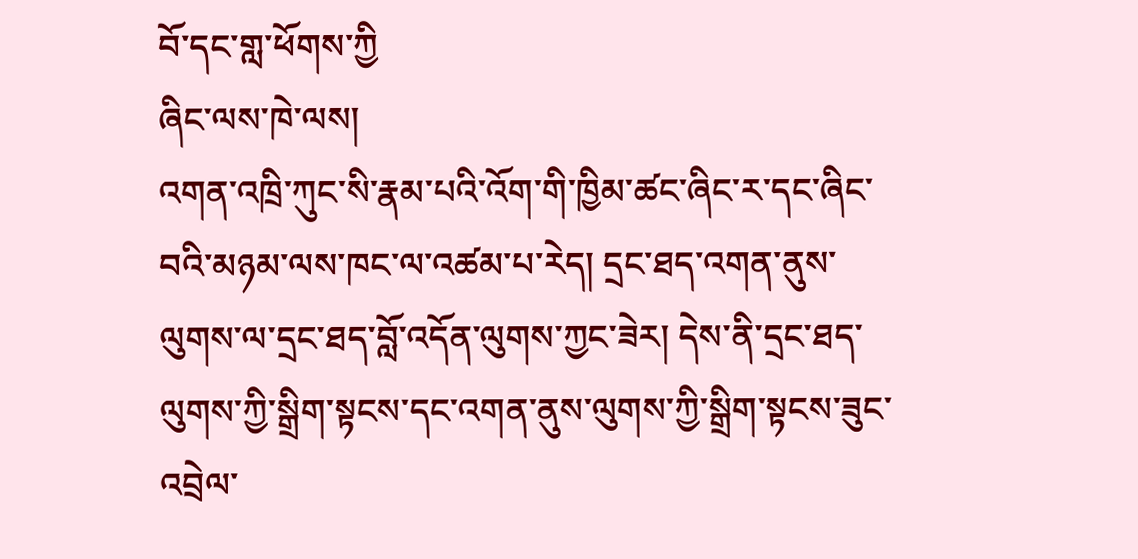བོ་དང་གླ་ཕོགས་ཀྱི
ཞིང་ལས་ཁེ་ལས།
འགན་འཁྲི་ཀུང་སི་རྣམ་པའི་འོག་གི་ཁྱིམ་ཚང་ཞིང་ར་དང་ཞིང་བའི་མཉམ་ལས་ཁང་ལ་འཚམ་པ་རེད། དྲང་ཐད་འགན་ནུས་ལུགས་ལ་དྲང་ཐད་བློ་འདོན་ལུགས་ཀྱང་ཟེར། དེས་ནི་དྲང་ཐད་ལུགས་ཀྱི་སྒྲིག་སྟངས་དང་འགན་ནུས་ལུགས་ཀྱི་སྒྲིག་སྟངས་ཟུང་འབྲེལ་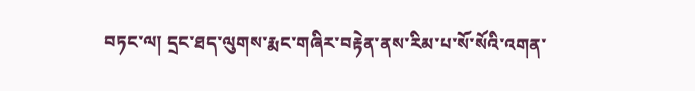བཏང་ལ། དྲང་ཐད་ལུགས་རྨང་གཞིར་བརྟེན་ནས་རིམ་པ་སོ་སོའི་འགན་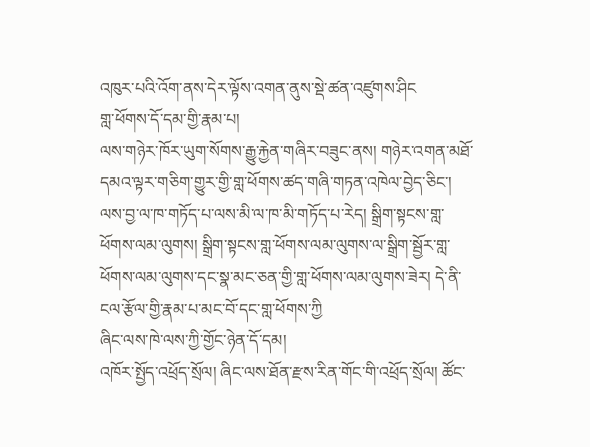འཁུར་པའི་འོག་ནས་དེར་ལྟོས་འགན་ནུས་སྡེ་ཚན་འཛུགས་ཤིང
གླ་ཕོགས་དོ་དམ་གྱི་རྣམ་པ།
ལས་གཉེར་ཁོར་ཡུག་སོགས་རྒྱུ་རྐྱེན་གཞིར་བཟུང་ནས། གཉེར་འགན་མཐོ་དམའ་ལྟར་གཅིག་གྱུར་གྱི་གླ་ཕོགས་ཚད་གཞི་གཏན་འཁེལ་བྱེད་ཅིང་། ལས་བྱ་ལ་ཁ་གཏོད་པ་ལས་མི་ལ་ཁ་མི་གཏོད་པ་རེད། སྒྲིག་སྟངས་གླ་ཕོགས་ལམ་ལུགས། སྒྲིག་སྟངས་གླ་ཕོགས་ལམ་ལུགས་ལ་སྒྲིག་སྦྱོར་གླ་ཕོགས་ལམ་ལུགས་དང་སྣ་མང་ཅན་གྱི་གླ་ཕོགས་ལམ་ལུགས་ཟེར། དེ་ནི་ངལ་རྩོལ་གྱི་རྣམ་པ་མང་བོ་དང་གླ་ཕོགས་ཀྱི
ཞིང་ལས་ཁེ་ལས་ཀྱི་གྱོང་ཉེན་དོ་དམ།
འཁོར་སྤྱོད་འཕྲོད་སྲོལ། ཞིང་ལས་ཐོན་རྫས་རིན་གོང་གི་འཕྲོད་སྲོལ། ཚོང་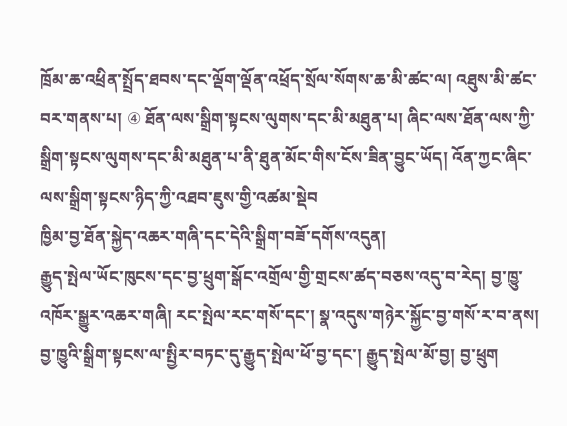ཁྲོམ་ཆ་འཕྲིན་སྤྲོད་ཐབས་དང་ལྡོག་ལྡོན་འཕྲོད་སྲོལ་སོགས་ཆ་མི་ཚང་ལ། འཐུས་མི་ཚང་བར་གནས་པ། ④ ཐོན་ལས་སྒྲིག་སྟངས་ལུགས་དང་མི་མཐུན་པ། ཞིང་ལས་ཐོན་ལས་ཀྱི་སྒྲིག་སྟངས་ལུགས་དང་མི་མཐུན་པ་ནི་ཐུན་མོང་གིས་ངོས་ཟིན་བྱུང་ཡོད། འོན་ཀྱང་ཞིང་ལས་སྒྲིག་སྟངས་ཉིད་ཀྱི་འཐབ་ཇུས་གྱི་འཚམ་སྡེབ
ཁྱིམ་བྱ་ཐོན་སྐྱེད་འཆར་གཞི་དང་དེའི་སྒྲིག་བཟོ་དགོས་འདུན།
རྒྱུད་སྤེལ་ཡོང་ཁུངས་དང་བྱ་ཕྲུག་སྒོང་འགྲོལ་གྱི་གྲངས་ཚད་བཅས་འདུ་བ་རེད། བྱ་ཁྱུ་འཁོར་སྒྱུར་འཆར་གཞི། རང་སྤེལ་རང་གསོ་དང་། སྣ་འདུས་གཉེར་སྐྱོང་བྱ་གསོ་ར་བ་ནས། བྱ་ཁྱུའི་སྒྲིག་སྟངས་ལ་སྤྱིར་བཏང་དུ་རྒྱུད་སྤེལ་ཕོ་བྱ་དང་། རྒྱུད་སྤེལ་མོ་བྱ། བྱ་ཕྲུག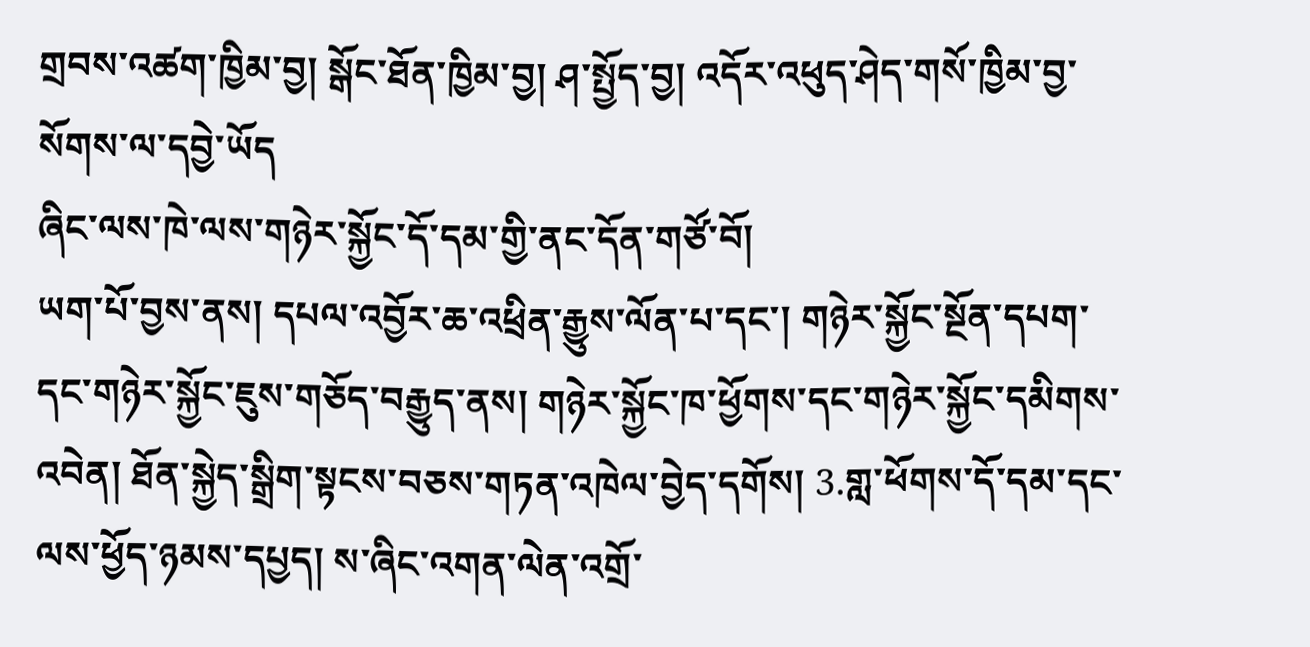གྲབས་འཚག་ཁྱིམ་བྱ། སྒོང་ཐོན་ཁྱིམ་བྱ། ཤ་སྤྱོད་བྱ། འདོར་འཕུད་ཤེད་གསོ་ཁྱིམ་བྱ་སོགས་ལ་དབྱེ་ཡོད
ཞིང་ལས་ཁེ་ལས་གཉེར་སྐྱོང་དོ་དམ་གྱི་ནང་དོན་གཙོ་བོ།
ཡག་པོ་བྱས་ནས། དཔལ་འབྱོར་ཆ་འཕྲིན་རྒྱུས་ལོན་པ་དང་། གཉེར་སྐྱོང་སྔོན་དཔག་དང་གཉེར་སྐྱོང་ཇུས་གཅོད་བརྒྱུད་ནས། གཉེར་སྐྱོང་ཁ་ཕྱོགས་དང་གཉེར་སྐྱོང་དམིགས་འབེན། ཐོན་སྐྱེད་སྒྲིག་སྟངས་བཅས་གཏན་འཁེལ་བྱེད་དགོས། 3.གླ་ཕོགས་དོ་དམ་དང་ལས་ཕྱོད་ཉམས་དཔྱད། ས་ཞིང་འགན་ལེན་འགྲོ་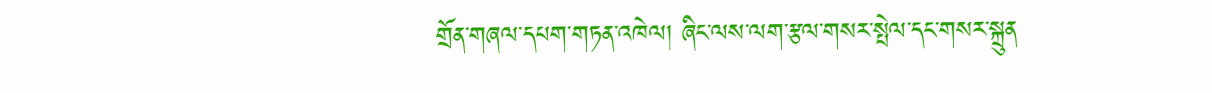གྲོན་གཞལ་དཔག་གཏན་འཁེལ། ཞིང་ལས་ལག་རྩལ་གསར་སྤེལ་དང་གསར་སྐྲུན